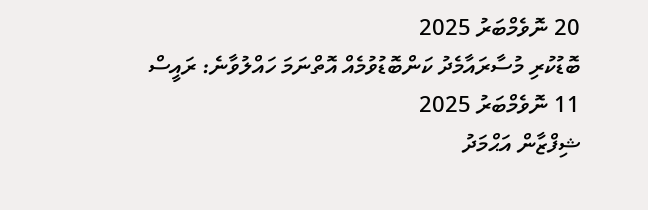20 ނޮވެމްބަރު 2025
ބޮޑުކުރި މުސާރައާމެދު ކަންބޮޑުވުމެއް އޮތްނަމަ ހައްލުވާނެ: ރައީސް
11 ނޮވެމްބަރު 2025
ޝިފްޒާން އަޙްމަދު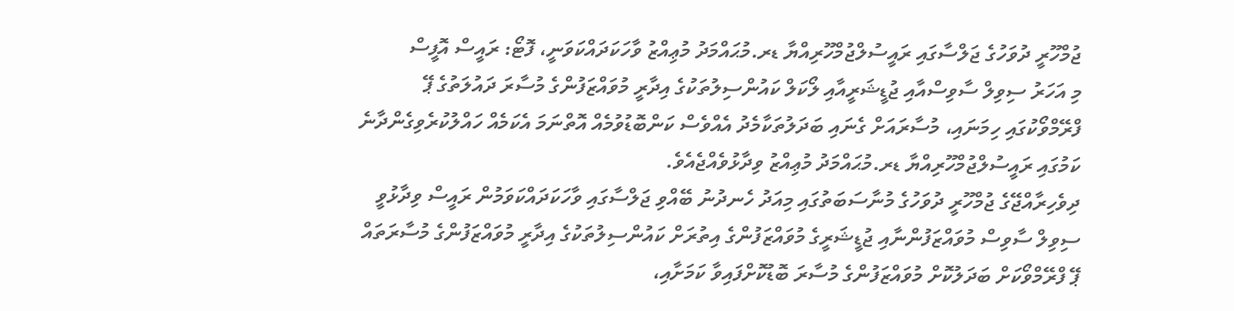ޖުމްހޫރީ ދުވަހުގެ ޖަލްސާގައި ރައީސުލްޖުމްހޫރިއްޔާ ޑރ.މުޙައްމަދު މުޢިއްޒު ވާހަކަދައްކަވަނީ، ފޮޓޯ: ރައީސް އޮފީސް
މި އަހަރު ސިވިލް ސާވިސްއާއި ޖުޑީޝަރީއާއި ލޯކަލް ކައުންސިލުތަކުގެ އިދާރީ މުވައްޒަފުންގެ މުސާރަ ދައުލަތުގެ ޕޭ ފްރޭމްވޯކުގައި ހިމަނައި، މުސާރައަށް ގެނައި ބަދަލުތަކާމެދު އެއްވެސް ކަންބޮޑުވުމެއް އޮތްނަމަ އެކަމެއް ހައްލުކުރެވިގެންދާނެ ކަމުގައި ރައީސުލްޖުމްހޫރިއްޔާ ޑރ.މުޙައްމަދު މުޢިއްޒު ވިދާޅުވެއްޖެއެވެ.
ދިވެހިރާއްޖޭގެ ޖުމްހޫރީ ދުވަހުގެ މުނާސަބަތުގައި މިއަދު ހެނދުނު ބޭއްވި ޖަލްސާގައި ވާހަކަދައްކަވަމުން ރައީސް ވިދާޅުވީ ސިވިލް ސާވިސް މުވައްޒަފުންނާއި ޖުޑީޝަރީގެ މުވައްޒަފުންގެ އިތުރަށް ކައުންސިލުތަކުގެ އިދާރީ މުވައްޒަފުންގެ މުސާރަތައް ޕޭ ފްރޭމްވޯކަށް ބަދަލުކޮށް މުވައްޒަފުންގެ މުސާރަ ބޮޑުކޮށްފައިވާ ކަމަށާއި،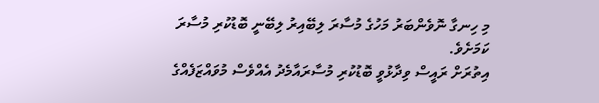މި ހިނގާ ނޮވެންބަރު މަހުގެ މުސާރަ ލިބޭއިރު ލިބޭނީ ބޮޑުކުރި މުސާރަ ކަމަށެވެ.
އިތުރަށް ރައީސް ވިދާޅުވީ ބޮޑުކުރި މުސާރައާމެދު އެއްވެސް މުވައްޒަފެއްގެ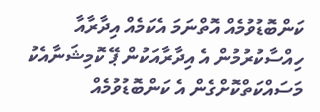ކަންބޮޑުވުމެއް އޮތްނަމަ އެކަމެއް އިދާރާއާ ހިއްސާކުރުމުން އެ އިދާރާއަކުން ޕޭ ކޮމިޝަނާއެކު މަސައްކަތްކޮށްގެން އެ ކަންބޮޑުވުމެއް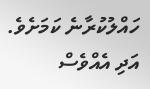ހައްލުކުރާނެ ކަމަށެވެ. އަދި އެއްވެސް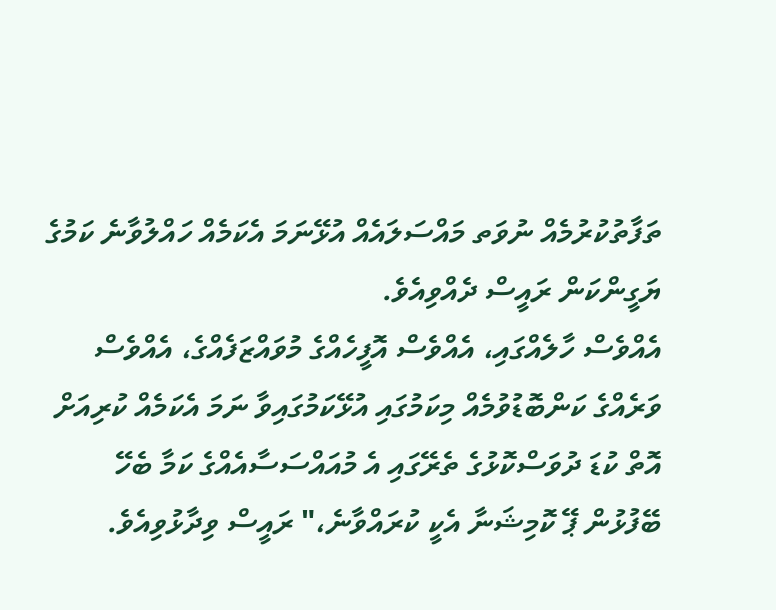ތަފާތުކުރުމެއް ނުވަތ މައްސަލައެއް އުޅޭނަމަ އެކަމެއް ހައްލުވާނެ ކަމުގެ ޔަގީންކަން ރައީސް ދެއްވިއެވެ.
އެއްވެސް ހާލެއްގައި، އެއްވެސް އޮފީހެއްގެ މުވައްޒަފެއްގެ، އެއްވެސް ވަރެއްގެ ކަންބޮޑުވުމެއް މިކަމުގައި އުޅޭކަމުގައިވާ ނަމަ އެކަމެއް ކުރިއަށް އޮތް ކުޑަ ދުވަސްކޮޅުގެ ތެރޭގައި އެ މުއައްސަސާއެއްގެ ކަމާ ބެހޭ ބޭފުޅުން ޕޭ ކޮމިޝަނާ އެކީ ކުރައްވާނެ،" ރައީސް ވިދާޅުވިއެވެ.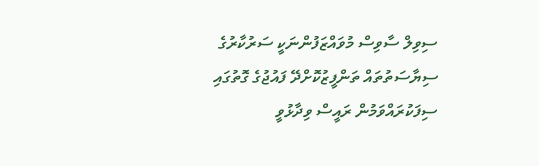ސިވިލް ސާވިސް މުވައްޒަފުންނަކީ ސަރުކާރުގެ ސިޔާސަތުތައް ތަންފީޒުކޮށްދޭ ފައުޖުގެ ގޮތުގައި ސިފަކުރައްވަމުން ރައީސް ވިދާޅުވީ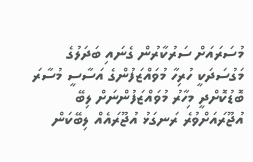މުސަރައަށް ސަރުކާރުން ގެނައި ބަދަލުގެ މަގުސަދަކީ ހުރިހާ މުވައްޒަފުންގެ އަސާސީ މުސާރަ ބޮޑުކޮށްދީ މިހާރު މުވައްޒަފުންނަށް ލިބޭ އުޖޫރައަށްވުރެ ރަނގަޅު އުޖޫރައެއް ލިބޭކަން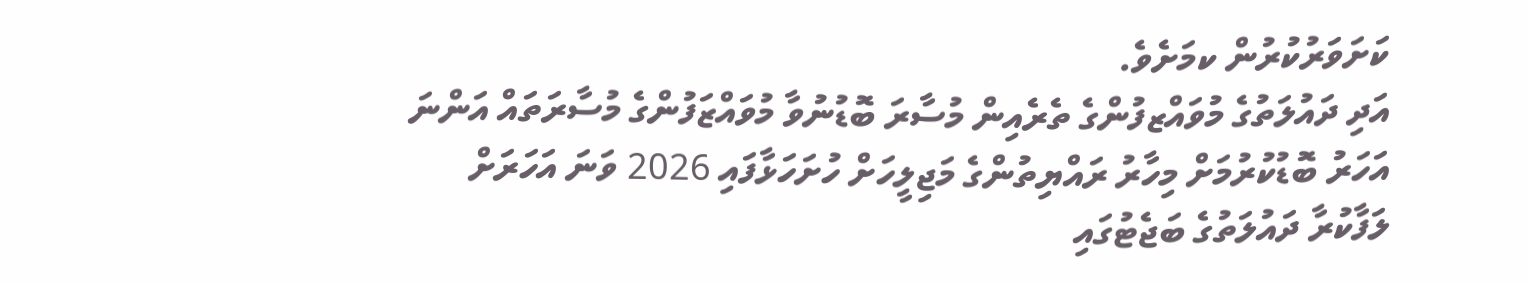ކަށަވަރުކުރުން ކމަށެވެ.
އަދި ދައުލަތުގެ މުވައްޒފުންގެ ތެރެއިން މުސާރަ ބޮޑުނުވާ މުވައްޒަފުންގެ މުސާރަތައް އަންނަ އަހަރު ބޮޑުކުރުމަށް މިހާރު ރައްޔިތުންގެ މަޖިލީހަށް ހުށަހަޅާފައި 2026 ވަނަ އަހަރަށް ލަފާކުރާ ދައުލަތުގެ ބަޖެޓުގައި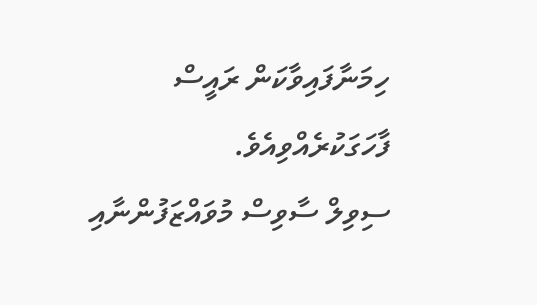ހިމަނާފައިވާކަން ރައީސް ފާހަގަކުރެއްވިއެވެ.
ސިވިލް ސާވިސް މުވައްޒަފުންނާއި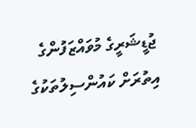ޖުޑީޝަރީގެ މުވައްޒަފުންގެ އިތުރަށް ކައުންސިލުތަކުގެ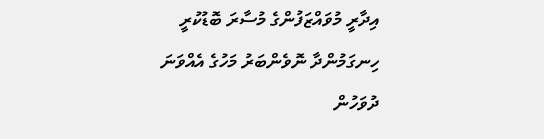އިދާރީ މުވައްޒަފުންގެ މުސާރަ ބޮޑުކުރީ ހިނގަމުންދާ ނޮވެންބަރު މަހުގެ އެއްވަނަ ދުވަހުން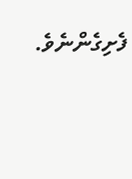ފެށިގެންނެވެ.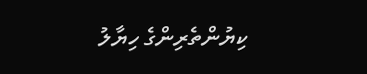ކިޔުންތެރިންގެ ހިޔާލު